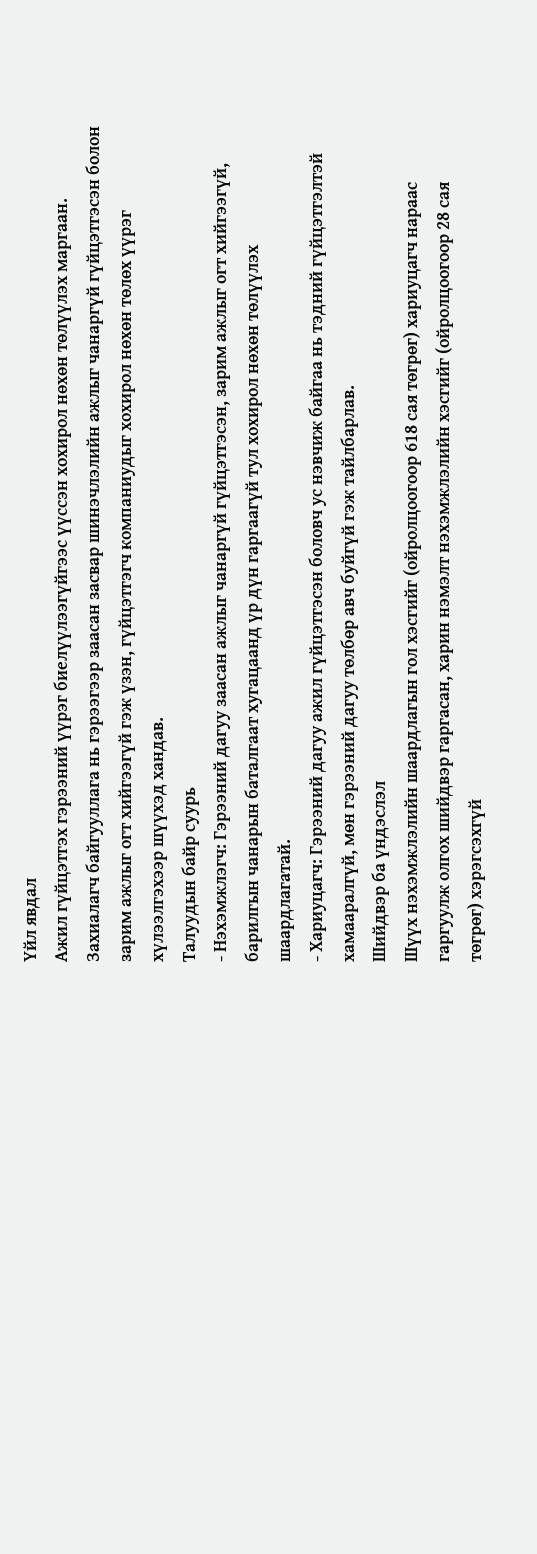Үйл явдал
Ажил гүйцэтгэх гэрээний үүрэг биелүүлээгүйгээс үүссэн хохирол нөхөн төлүүлэх маргаан. Захиалагч байгууллага нь гэрээгээр заасан засвар шинэчлэлийн ажлыг чанаргүй гүйцэтгэсэн болон зарим ажлыг огт хийгээгүй гэж үзэн, гүйцэтгэгч компаниудыг хохирол нөхөн төлөх үүрэг хүлээлгэхээр шүүхэд хандав.
Талуудын байр суурь
- Нэхэмжлэгч: Гэрээний дагуу заасан ажлыг чанаргүй гүйцэтгэсэн, зарим ажлыг огт хийгээгүй, барилгын чанарын баталгаат хугацаанд үр дүн гаргаагүй тул хохирол нөхөн төлүүлэх шаардлагатай.
- Хариуцагч: Гэрээний дагуу ажил гүйцэтгэсэн боловч ус нэвчиж байгаа нь тэдний гүйцэтгэлтэй хамааралгүй, мөн гэрээний дагуу төлбөр авч буйгүй гэж тайлбарлав.
Шийдвэр ба үндэслэл
Шүүх нэхэмжлэлийн шаардлагын гол хэсгийг (ойролцоогоор 618 сая төгрөг) хариуцагч нараас гаргуулж олгох шийдвэр гаргасан, харин нэмэлт нэхэмжлэлийн хэсгийг (ойролцоогоор 28 сая төгрөг) хэрэгсэхгүй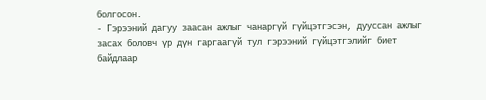болгосон.
- Гэрээний дагуу заасан ажлыг чанаргүй гүйцэтгэсэн, дууссан ажлыг засах боловч үр дүн гаргаагүй тул гэрээний гүйцэтгэлийг биет байдлаар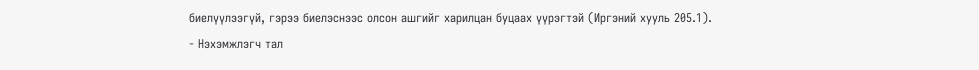биелүүлээгүй, гэрээ биелэснээс олсон ашгийг харилцан буцаах үүрэгтэй (Иргэний хууль 205.1).
- Нэхэмжлэгч тал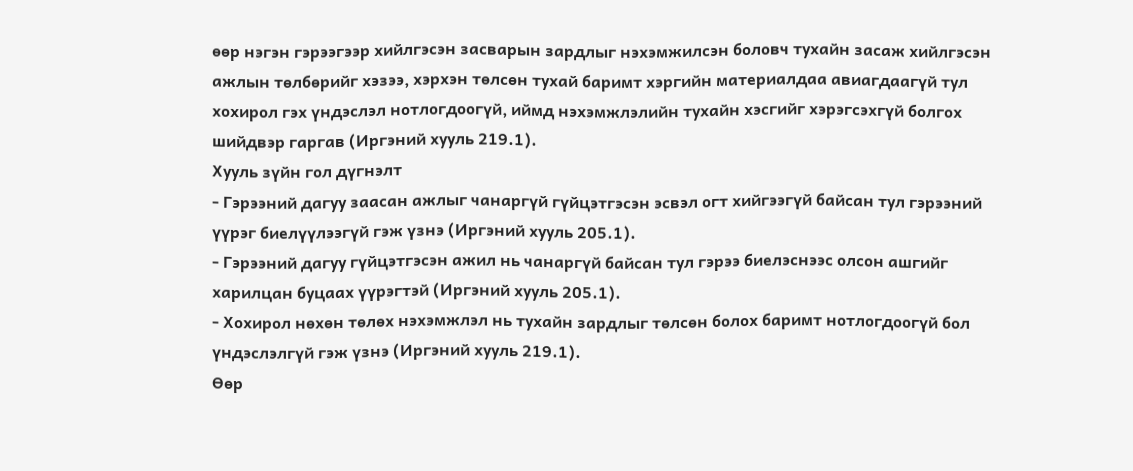өөр нэгэн гэрээгээр хийлгэсэн засварын зардлыг нэхэмжилсэн боловч тухайн засаж хийлгэсэн ажлын төлбөрийг хэзээ, хэрхэн төлсөн тухай баримт хэргийн материалдаа авиагдаагүй тул хохирол гэх үндэслэл нотлогдоогүй, иймд нэхэмжлэлийн тухайн хэсгийг хэрэгсэхгүй болгох шийдвэр гаргав (Иргэний хууль 219.1).
Хууль зүйн гол дүгнэлт
- Гэрээний дагуу заасан ажлыг чанаргүй гүйцэтгэсэн эсвэл огт хийгээгүй байсан тул гэрээний үүрэг биелүүлээгүй гэж үзнэ (Иргэний хууль 205.1).
- Гэрээний дагуу гүйцэтгэсэн ажил нь чанаргүй байсан тул гэрээ биелэснээс олсон ашгийг харилцан буцаах үүрэгтэй (Иргэний хууль 205.1).
- Хохирол нөхөн төлөх нэхэмжлэл нь тухайн зардлыг төлсөн болох баримт нотлогдоогүй бол үндэслэлгүй гэж үзнэ (Иргэний хууль 219.1).
Өөр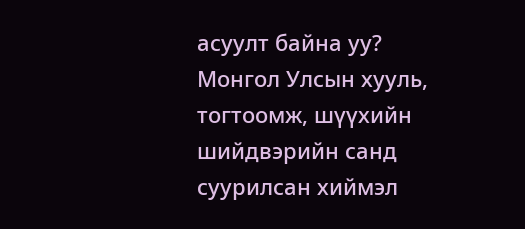асуулт байна уу?
Монгол Улсын хууль, тогтоомж, шүүхийн шийдвэрийн санд суурилсан хиймэл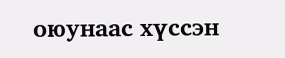оюунаас хүссэн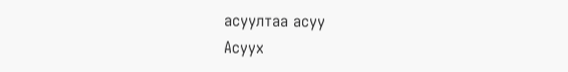асуултаа асуу
Асуух